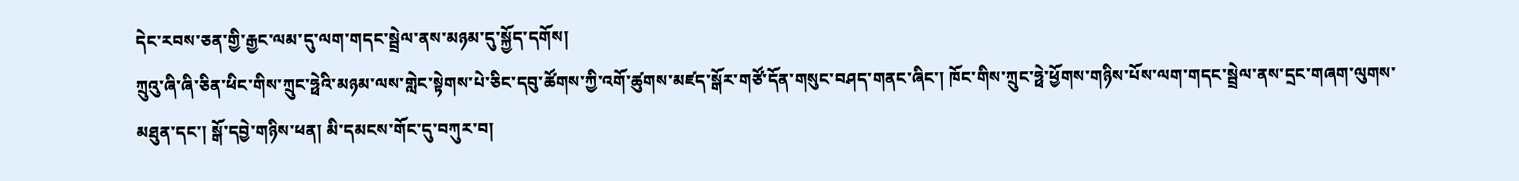དེང་རབས་ཅན་གྱི་རྒྱང་ལམ་དུ་ལག་གདང་སྦྲེལ་ནས་མཉམ་དུ་སྐྱོད་དགོས།
ཀྲུའུ་ཞི་ཞི་ཅིན་ཕིང་གིས་ཀྲུང་ཧྥེའི་མཉམ་ལས་གླེང་སྟེགས་པེ་ཅིང་དབུ་ཚོགས་ཀྱི་འགོ་ཚུགས་མཛད་སྒོར་གཙོ་དོན་གསུང་བཤད་གནང་ཞིང་། ཁོང་གིས་ཀྲུང་ཧྥེ་ཕྱོགས་གཉིས་པོས་ལག་གདང་སྦྲེལ་ནས་དྲང་གཞག་ལུགས་མཐུན་དང་། སྒོ་དབྱེ་གཉིས་ཕན། མི་དམངས་གོང་དུ་བཀུར་བ།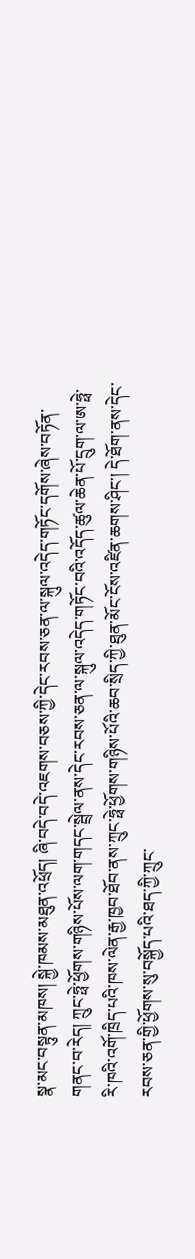སྣ་མང་བསྟུན་མཁས། སྐྱེ་ཁམས་མཐུན་འཕྲོད། ཞི་བདེ་བདེ་འཇགས་བཅས་ཀྱི་དེང་རབས་ཅན་ལ་སྐུལ་འདེད་གཏོང་དགོས་ཞེས་བཏོན་གནང་བ་རེད། ཀྲུང་ཧྥེ་ཕྱོགས་གཉིས་པོས་ལག་གདང་སྦྲེལ་ནས་དེང་རབས་ཅན་ལ་སྐུལ་འདེད་གཏོང་བའི་འདོད་ཚུལ་ཆེན་པོ་དྲུག་ལ་ཨ་ཧྥེ་རི་ཁའི་འགོ་ཁྲིད་པའི་ཁས་ལེན་རྒྱ་ཁྱབ་ཐོབ་ནས་ཀྲུང་ཧྥེ་ཕྱོགས་གཉིས་པོའི་ཆབ་སྲིད་ཀྱི་ཐུན་མོང་ངོས་འཛིན་ཆགས་ཤིང་། དེ་ཐོག་ནས་དེང་རབས་ཅན་གྱི་ཕྱོགས་སུ་བསྐྱོད་པའི་ཐད་ཀྱི་ཀྲུང་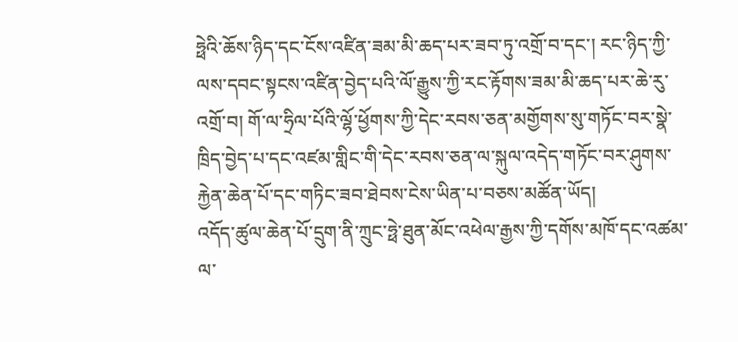ཧྥེའི་ཆོས་ཉིད་དང་ངོས་འཛིན་ཟམ་མི་ཆད་པར་ཟབ་ཏུ་འགྲོ་བ་དང་། རང་ཉིད་ཀྱི་ལས་དབང་སྟངས་འཛིན་བྱེད་པའི་ལོ་རྒྱུས་ཀྱི་རང་རྟོགས་ཟམ་མི་ཆད་པར་ཆེ་རུ་འགྲོ་བ། གོ་ལ་ཧྲིལ་པོའི་ལྷོ་ཕྱོགས་ཀྱི་དེང་རབས་ཅན་མགྱོགས་སུ་གཏོང་བར་སྣེ་ཁྲིད་བྱེད་པ་དང་འཛམ་གླིང་གི་དེང་རབས་ཅན་ལ་སྐུལ་འདེད་གཏོང་བར་ཤུགས་རྐྱེན་ཆེན་པོ་དང་གཏིང་ཟབ་ཐེབས་ངེས་ཡིན་པ་བཅས་མཚོན་ཡོད།
འདོད་ཚུལ་ཆེན་པོ་དྲུག་ནི་ཀྲུང་ཧྥེ་ཐུན་མོང་འཕེལ་རྒྱས་ཀྱི་དགོས་མཁོ་དང་འཚམ་ལ་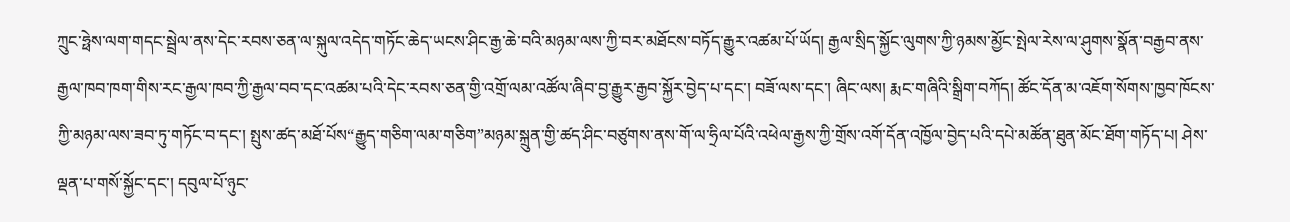ཀྲུང་ཧྥེས་ལག་གདང་སྦྲེལ་ནས་དེང་རབས་ཅན་ལ་སྐུལ་འདེད་གཏོང་ཆེད་ཡངས་ཤིང་རྒྱ་ཆེ་བའི་མཉམ་ལས་ཀྱི་བར་མཐོངས་བཏོད་རྒྱུར་འཚམ་པོ་ཡོད། རྒྱལ་སྲིད་སྐྱོང་ལུགས་ཀྱི་ཉམས་མྱོང་སྤེལ་རེས་ལ་ཤུགས་སྣོན་བརྒྱབ་ནས་རྒྱལ་ཁབ་ཁག་གིས་རང་རྒྱལ་ཁབ་ཀྱི་རྒྱལ་བབ་དང་འཚམ་པའི་དེང་རབས་ཅན་གྱི་འགྲོ་ལམ་འཚོལ་ཞིབ་བྱ་རྒྱུར་རྒྱབ་སྐྱོར་བྱེད་པ་དང་། བཟོ་ལས་དང་། ཞིང་ལས། རྨང་གཞིའི་སྒྲིག་བཀོད། ཚོང་དོན་མ་འཇོག་སོགས་ཁྱབ་ཁོངས་ཀྱི་མཉམ་ལས་ཟབ་ཏུ་གཏོང་བ་དང་། སྤུས་ཚད་མཐོ་པོས“རྒྱུད་གཅིག་ལམ་གཅིག”མཉམ་སྐྲུན་གྱི་ཚད་ཤིང་བཙུགས་ནས་གོ་ལ་ཧྲིལ་པོའི་འཕེལ་རྒྱས་ཀྱི་གྲོས་འགོ་དོན་འཁྱོལ་བྱེད་པའི་དཔེ་མཚོན་ཐུན་མོང་ཐོག་གཏོད་པ། ཤེས་ལྡན་པ་གསོ་སྐྱོང་དང་། དབུལ་པོ་ཉུང་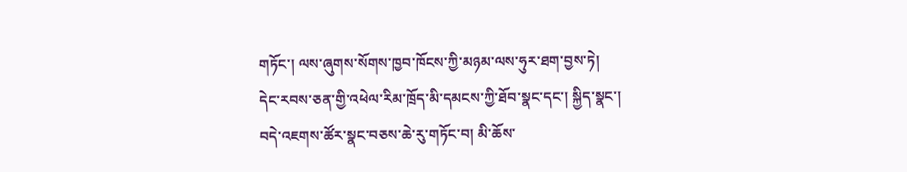གཏོང་། ལས་ཞུགས་སོགས་ཁྱབ་ཁོངས་ཀྱི་མཉམ་ལས་ཧུར་ཐག་བྱས་ཏེ། དེང་རབས་ཅན་གྱི་འཕེལ་རིམ་ཁྲོད་མི་དམངས་ཀྱི་ཐོབ་སྣང་དང་། སྐྱིད་སྣང་། བདེ་འཇགས་ཚོར་སྣང་བཅས་ཆེ་རུ་གཏོང་བ། མི་ཆོས་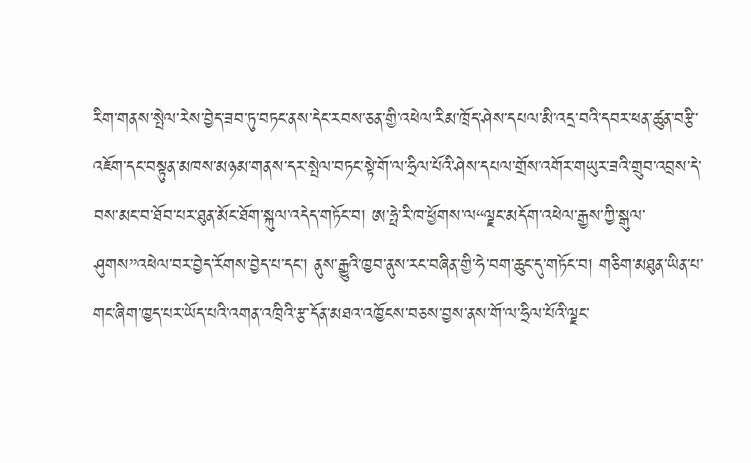རིག་གནས་སྤེལ་རེས་བྱེད་ཟབ་ཏུ་བཏང་ནས་དེང་རབས་ཅན་གྱི་འཕེལ་རིམ་ཁྲོད་ཤེས་དཔལ་མི་འདྲ་བའི་དབར་ཕན་ཚུན་བརྩི་འཇོག་དང་བསྟུན་མཁས་མཉམ་གནས་དར་སྤེལ་བཏང་སྟེ་གོ་ལ་ཧྲིལ་པོའི་ཤེས་དཔལ་གྲོས་འགོར་གཡུར་ཟའི་གྲུབ་འབྲས་དེ་བས་མང་བ་ཐོབ་པར་ཐུན་མོང་ཐོག་སྐུལ་འདེད་གཏོང་བ། ཨ་ཧྥེ་རི་ཁ་ཕྱོགས་ལ“ལྗང་མདོག་འཕེལ་རྒྱས་ཀྱི་སྒུལ་ཤུགས”འཕེལ་བར་བྱེད་རོགས་བྱེད་པ་དང་། ནུས་རྒྱུའི་ཁྱབ་ནུས་རང་བཞིན་གྱི་ཧེ་བག་ཆུང་དུ་གཏོང་བ། གཅིག་མཐུན་ཡིན་པ་གང་ཞིག་ཁྱད་པར་ཡོད་པའི་འགན་འཁྲིའི་རྩ་དོན་མཐའ་འཁྱོངས་བཅས་བྱས་ནས་གོ་ལ་ཧྲིལ་པོའི་ལྗང་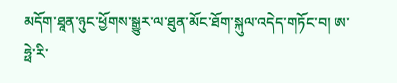མདོག་ཐཱན་ཉུང་ཕྱོགས་སྒྱུར་ལ་ཐུན་མོང་ཐོག་སྐུལ་འདེད་གཏོང་བ། ཨ་ཧྥེ་རི་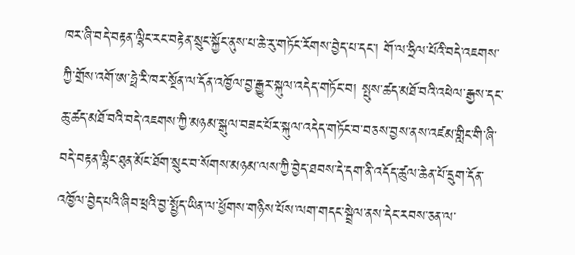ཁར་ཞི་བདེ་བརྟན་ལྷིང་རང་བརྟེན་སྲུང་སྐྱོང་ནུས་པ་ཆེ་རུ་གཏོང་རོགས་བྱེད་པ་དང་། གོ་ལ་ཧྲིལ་པོའི་བདེ་འཇགས་ཀྱི་གྲོས་འགོ་ཨ་ཧྥེ་རི་ཁར་སྔོན་ལ་དོན་འཁྱོལ་བྱ་རྒྱུར་སྐུལ་འདེད་གཏོང་བ། སྤུས་ཚད་མཐོ་བའི་འཕེལ་རྒྱས་དང་ཆུ་ཚད་མཐོ་བའི་བདེ་འཇགས་ཀྱི་མཉམ་སྒུལ་བཟང་པོར་སྐུལ་འདེད་གཏོང་བ་བཅས་བྱས་ནས་འཛམ་གླིང་གི་ཞི་བདེ་བརྟན་ལྷིང་ཐུན་མོང་ཐོག་སྲུང་བ་སོགས་མཉམ་ལས་ཀྱི་བྱེད་ཐབས་དེ་དག་ནི་འདོད་ཚུལ་ཆེན་པོ་དྲུག་དོན་འཁྱོལ་བྱེད་པའི་ཞིབ་ཕྲའི་བྱ་སྤྱོད་ཡིན་ལ་ཕྱོགས་གཉིས་པོས་ལག་གདང་སྦྲེལ་ནས་དེང་རབས་ཅན་ལ་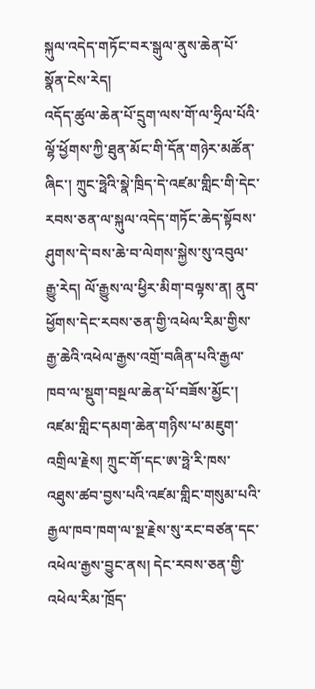སྐུལ་འདེད་གཏོང་བར་སྒུལ་ནུས་ཆེན་པོ་སྣོན་ངེས་རེད།
འདོད་ཚུལ་ཆེན་པོ་དྲུག་ལས་གོ་ལ་ཧྲིལ་པོའི་ལྷོ་ཕྱོགས་ཀྱི་ཐུན་མོང་གི་དོན་གཉེར་མཚོན་ཞིང་། ཀྲུང་ཧྥེའི་སྣེ་ཁྲིད་དེ་འཛམ་གླིང་གི་དེང་རབས་ཅན་ལ་སྐུལ་འདེད་གཏོང་ཆེད་སྟོབས་ཤུགས་དེ་བས་ཆེ་བ་ལེགས་སྐྱེས་སུ་འབུལ་རྒྱུ་རེད། ལོ་རྒྱུས་ལ་ཕྱིར་མིག་བལྟས་ན། ནུབ་ཕྱོགས་དེང་རབས་ཅན་གྱི་འཕེལ་རིམ་གྱིས་རྒྱ་ཆེའི་འཕེལ་རྒྱས་འགྲོ་བཞིན་པའི་རྒྱལ་ཁབ་ལ་སྡུག་བསྔལ་ཆེན་པོ་བཟོས་མྱོང་། འཛམ་གླིང་དམག་ཆེན་གཉིས་པ་མཇུག་འགྲིལ་རྗེས། ཀྲུང་གོ་དང་ཨ་ཧྥེ་རི་ཁས་འཐུས་ཚབ་བྱས་པའི་འཛམ་གླིང་གསུམ་པའི་རྒྱལ་ཁབ་ཁག་ལ་སྔ་རྗེས་སུ་རང་བཙན་དང་འཕེལ་རྒྱས་བྱུང་ནས། དེང་རབས་ཅན་གྱི་འཕེལ་རིམ་ཁྲོད་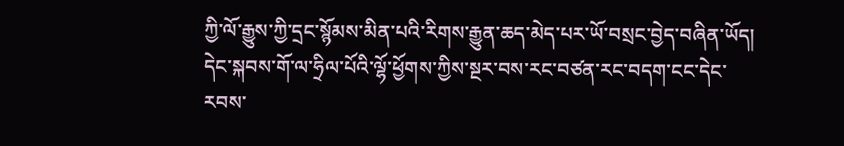ཀྱི་ལོ་རྒྱུས་ཀྱི་དྲང་སྙོམས་མིན་པའི་རིགས་རྒྱུན་ཆད་མེད་པར་ཡོ་བསྲང་བྱེད་བཞིན་ཡོད། དེང་སྐབས་གོ་ལ་ཧྲིལ་པོའི་ལྷོ་ཕྱོགས་ཀྱིས་སྔར་བས་རང་བཙན་རང་བདག་ངང་དེང་རབས་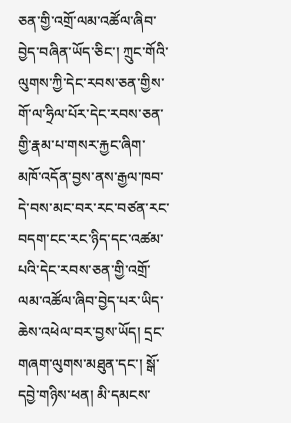ཅན་གྱི་འགྲོ་ལམ་འཚོལ་ཞིབ་བྱེད་བཞིན་ཡོད་ཅིང་། ཀྲུང་གོའི་ལུགས་ཀྱི་དེང་རབས་ཅན་གྱིས་གོ་ལ་ཧྲིལ་པོར་དེང་རབས་ཅན་གྱི་རྣམ་པ་གསར་རྐྱང་ཞིག་མཁོ་འདོན་བྱས་ནས་རྒྱལ་ཁབ་དེ་བས་མང་བར་རང་བཙན་རང་བདག་ངང་རང་ཉིད་དང་འཚམ་པའི་དེང་རབས་ཅན་གྱི་འགྲོ་ལམ་འཚོལ་ཞིབ་བྱེད་པར་ཡིད་ཆེས་འཕེལ་བར་བྱས་ཡོད། དྲང་གཞག་ལུགས་མཐུན་དང་། སྒོ་དབྱེ་གཉིས་ཕན། མི་དམངས་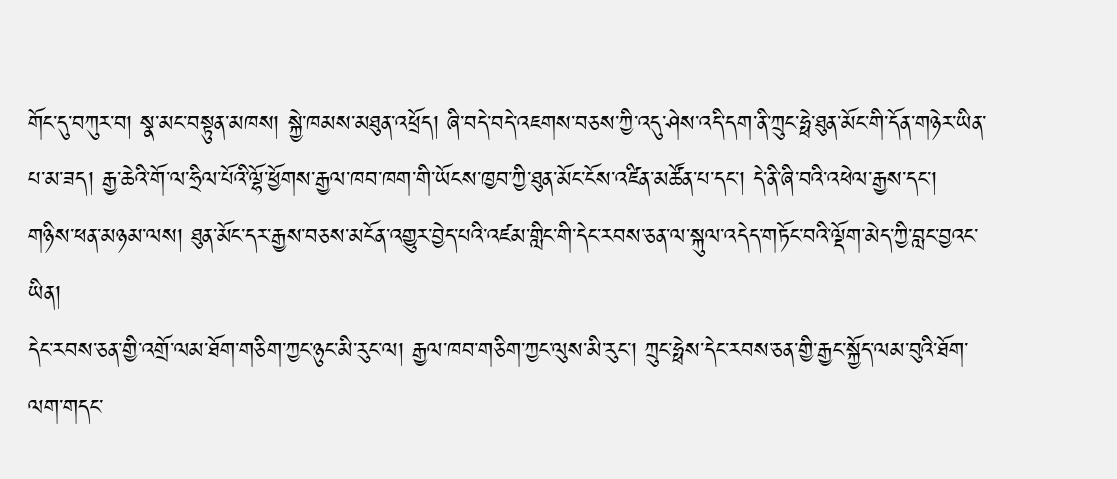གོང་དུ་བཀུར་བ། སྣ་མང་བསྟུན་མཁས། སྐྱེ་ཁམས་མཐུན་འཕྲོད། ཞི་བདེ་བདེ་འཇགས་བཅས་ཀྱི་འདུ་ཤེས་འདི་དག་ནི་ཀྲུང་ཧྥེ་ཐུན་མོང་གི་དོན་གཉེར་ཡིན་པ་མ་ཟད། རྒྱ་ཆེའི་གོ་ལ་ཧྲིལ་པོའི་ལྷོ་ཕྱོགས་རྒྱལ་ཁབ་ཁག་གི་ཡོངས་ཁྱབ་ཀྱི་ཐུན་མོང་ངོས་འཛིན་མཚོན་པ་དང་། དེ་ནི་ཞི་བའི་འཕེལ་རྒྱས་དང་། གཉིས་ཕན་མཉམ་ལས། ཐུན་མོང་དར་རྒྱས་བཅས་མངོན་འགྱུར་བྱེད་པའི་འཛམ་གླིང་གི་དེང་རབས་ཅན་ལ་སྐུལ་འདེད་གཏོང་བའི་ལྡོག་མེད་ཀྱི་བླང་བྱའང་ཡིན།
དེང་རབས་ཅན་གྱི་འགྲོ་ལམ་ཐོག་གཅིག་ཀྱང་ཉུང་མི་རུང་ལ། རྒྱལ་ཁབ་གཅིག་ཀྱང་ལུས་མི་རུང་། ཀྲུང་ཧྥེས་དེང་རབས་ཅན་གྱི་རྒྱང་སྐྱོད་ལམ་བུའི་ཐོག་ལག་གདང་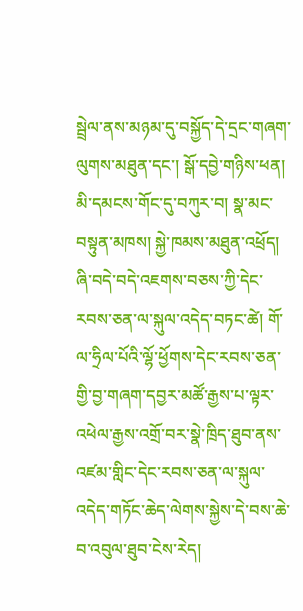སྦྲེལ་ནས་མཉམ་དུ་བསྐྱོད་དེ་དྲང་གཞག་ལུགས་མཐུན་དང་། སྒོ་དབྱེ་གཉིས་ཕན། མི་དམངས་གོང་དུ་བཀུར་བ། སྣ་མང་བསྟུན་མཁས། སྐྱེ་ཁམས་མཐུན་འཕྲོད། ཞི་བདེ་བདེ་འཇགས་བཅས་ཀྱི་དེང་རབས་ཅན་ལ་སྐུལ་འདེད་བཏང་ཚེ། གོ་ལ་ཧྲིལ་པོའི་ལྷོ་ཕྱོགས་དེང་རབས་ཅན་གྱི་བྱ་གཞག་དབྱར་མཚོ་རྒྱས་པ་ལྟར་འཕེལ་རྒྱས་འགྲོ་བར་སྣེ་ཁྲིད་ཐུབ་ནས་འཛམ་གླིང་དེང་རབས་ཅན་ལ་སྐུལ་འདེད་གཏོང་ཆེད་ལེགས་སྐྱེས་དེ་བས་ཆེ་བ་འབུལ་ཐུབ་ངེས་རེད།